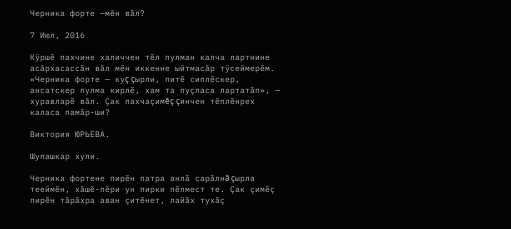Черника форте —мĕн вăл?

7 Июл, 2016

Кÿршĕ пахчине халиччен тĕл пулман калча лартнине асăрхасассăн вăл мĕн иккенне ыйтмасăр тÿсеймерĕм. «Черника форте — куç çырли, питĕ сиплĕскер, ансатскер пулма кирлĕ, хам та пуçласа лартатăп», — хуравларĕ вăл. Çак пахчаçимĕç çинчен тĕплĕнрех каласа памăр-ши?

Виктория ЮРЬЕВА.

Шупашкар хули.

Черника фортене пирĕн патра анлă сарăлнă çырла тееймĕн, хăшĕ-пĕри ун пирки пĕлмест те. Çак çимĕç пирĕн тăрăхра аван çитĕнет, лайăх тухăç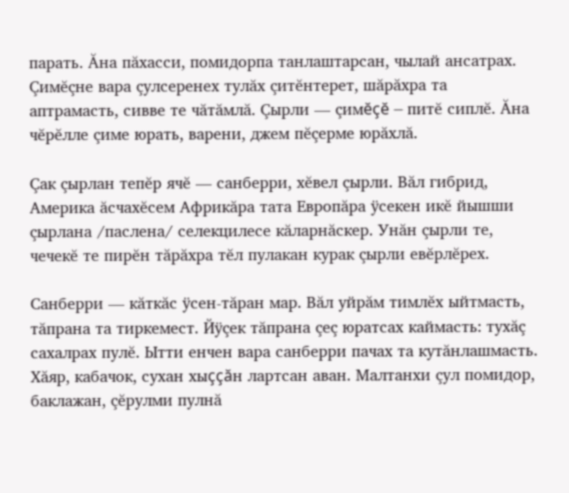парать. Ăна пăхасси, помидорпа танлаштарсан, чылай ансатрах. Çимĕçне вара çулсеренех тулăх çитĕнтерет, шăрăхра та аптрамасть, сивве те чăтăмлă. Çырли — çимĕçĕ — питĕ сиплĕ. Ăна чĕрĕлле çиме юрать, варени, джем пĕçерме юрăхлă.

Çак çырлан тепĕр ячĕ — санберри, хĕвел çырли. Вăл гибрид, Америка ăсчахĕсем Африкăра тата Европăра ÿсекен икĕ йышши çырлана /паслена/ селекцилесе кăларнăскер. Унăн çырли те, чечекĕ те пирĕн тăрăхра тĕл пулакан курак çырли евĕрлĕрех.

Санберри — кăткăс ÿсен-тăран мар. Вăл уйрăм тимлĕх ыйтмасть, тăпрана та тиркемест. Йÿçек тăпрана çеç юратсах каймасть: тухăç сахалрах пулĕ. Ытти енчен вара санберри пачах та кутăнлашмасть. Хăяр, кабачок, сухан хыççăн лартсан аван. Малтанхи çул помидор, баклажан, çĕрулми пулнă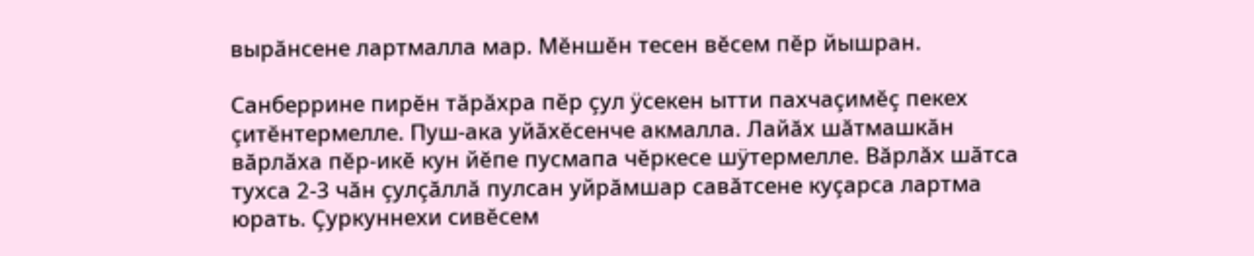вырăнсене лартмалла мар. Мĕншĕн тесен вĕсем пĕр йышран.

Санберрине пирĕн тăрăхра пĕр çул ÿсекен ытти пахчаçимĕç пекех çитĕнтермелле. Пуш-ака уйăхĕсенче акмалла. Лайăх шăтмашкăн вăрлăха пĕр-икĕ кун йĕпе пусмапа чĕркесе шÿтермелле. Вăрлăх шăтса тухса 2-3 чăн çулçăллă пулсан уйрăмшар савăтсене куçарса лартма юрать. Çуркуннехи сивĕсем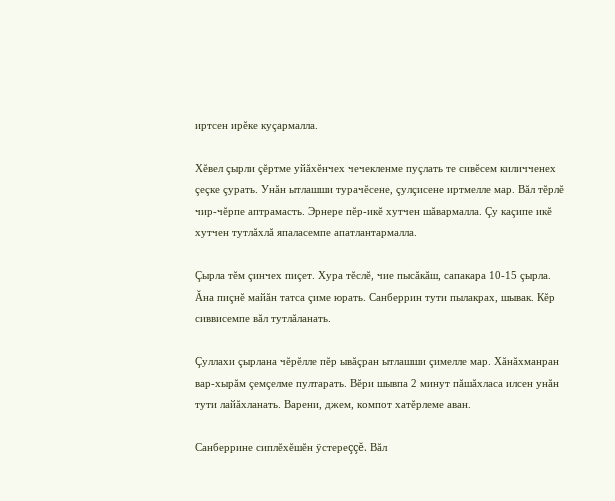иртсен ирĕке куçармалла.

Хĕвел çырли çĕртме уйăхĕнчех чечекленме пуçлать те сивĕсем киличченех çеçке çурать. Унăн ытлашши турачĕсене, çулçисене иртмелле мар. Вăл тĕрлĕ чир-чĕрпе аптрамасть. Эрнере пĕр-икĕ хутчен шăвармалла. Çу каçипе икĕ хутчен тутлăхлă япаласемпе апатлантармалла.

Çырла тĕм çинчех пиçет. Хура тĕслĕ, чие пысăкăш, сапакара 10-15 çырла. Ăна пиçнĕ майăн татса çиме юрать. Санберрин тути пылакрах, шывак. Кĕр сиввисемпе вăл тутлăланать.

Çуллахи çырлана чĕрĕлле пĕр ывăçран ытлашши çимелле мар. Хăнăхманран вар-хырăм çемçелме пултарать. Вĕри шывпа 2 минут пăшăхласа илсен унăн тути лайăхланать. Варени, джем, компот хатĕрлеме аван.

Санберрине сиплĕхĕшĕн ÿстереççĕ. Вăл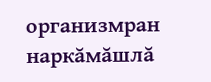организмран наркăмăшлă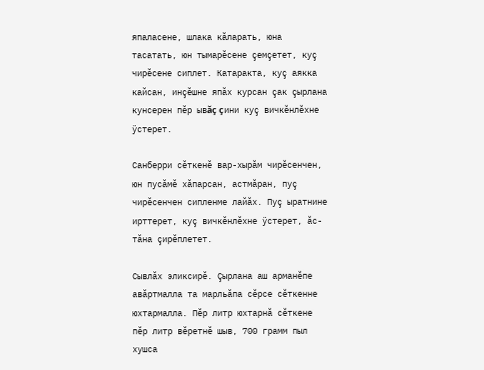япаласене, шлака кăларать, юна тасатать, юн тымарĕсене çемçетет, куç чирĕсене сиплет. Катаракта, куç аякка кайсан, инçĕшне япăх курсан çак çырлана кунсерен пĕр ывăç çини куç вичкĕнлĕхне ÿстерет.

Санберри сĕткенĕ вар-хырăм чирĕсенчен, юн пусăмĕ хăпарсан, астмăран, пуç чирĕсенчен сипленме лайăх. Пуç ыратнине ирттерет, куç вичкĕнлĕхне ÿстерет, ăс-тăна çирĕплетет.

Сывлăх эликсирĕ. Çырлана аш арманĕпе авăртмалла та марльăпа сĕрсе сĕткенне юхтармалла. Пĕр литр юхтарнă сĕткене пĕр литр вĕретнĕ шыв, 700 грамм пыл хушса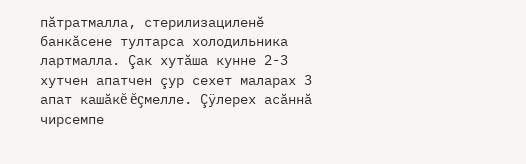пăтратмалла, стерилизациленĕ банкăсене тултарса холодильника лартмалла. Çак хутăша кунне 2-3 хутчен апатчен çур сехет маларах 3 апат кашăкĕ ĕçмелле. Çÿлерех асăннă чирсемпе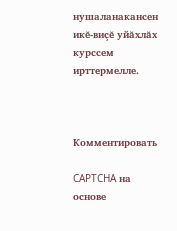нушаланакансен икĕ-виçĕ уйăхлăх курссем ирттермелле.



Комментировать

CAPTCHA на основе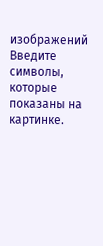изображений
Введите символы, которые показаны на картинке.